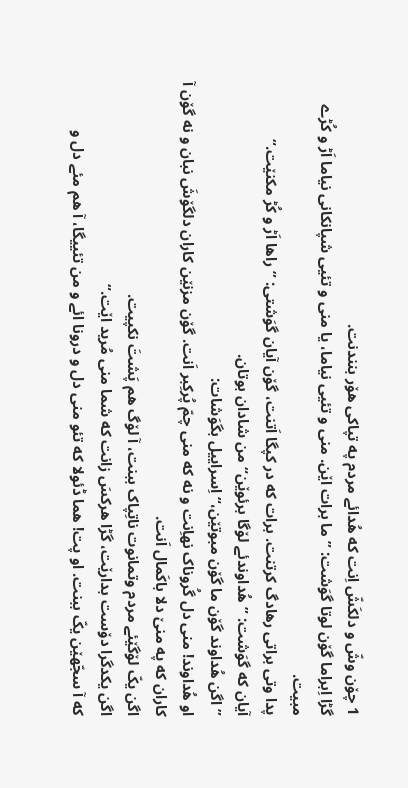1 چۆن وشّ و دلکَشّ اِنت که هُدائے مردم په تپاکی هۆر بنندنت.
گڑا اِبراما گۆن لوتا گوَشت: ”ما برات اێن. منی و تئیی نیاما، یا منی و تئیی شپانکانی نیاما اَڑ و کُڑے مبیت.
پدا وتی براتی رهادگ کرتنت. برات که در کپگا اَتنت، گۆن آیان گوَشتی: ”راها اَڑ و کُڑ مکنێت.“
آیان که گوَشت: ”هُداوندئے لۆگا برئوێن“ من شادان بوتان.
”اگن هُداوند گۆن ما گۆن مبوتێن،“ اِسراییل بگوَشات:
او هُداوند! منی دل گُروناک نهاِنت و نه که منی چمّ پُرکِبر اَنت. گۆن مزنێن کاران دلگۆشَ نبان و نه گۆن آ کاران که په منێ دلا باکَمال اَنت.
اگن یکّ لۆگێئے مردم وتمانوت ناتِپاک ببنت، آ لۆگ هم پَشتَ نکپیت.
اگن یکدگرا دۆست بدارێت، گڑا هرکسَ زانت که شما منی مُرید اێت.“
که آ سجّهێن یکّ ببنت. او پت! هما ڈئولا که تئو منی دل و درونا ائے و من تئییگا، آ هم مئے دل و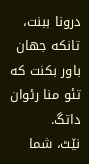درونا ببنت، تانکه جهان باور بکنت که تئو منا رئوان داتگ.
نێٹ، شما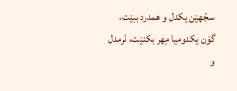سجّهێن یکدل و همدرد ببێت، گۆن یکدومیا مِهر بکنێت، نَرمدل و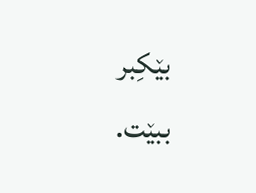بێکِبر ببێت.